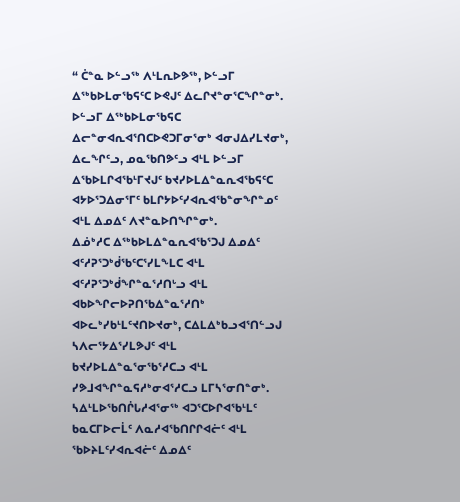“ ᑖᓐᓇ ᐅᓪᓗᖅ ᐱᒻᒪᕆᐅᕗᖅ, ᐅᓪᓗᒥ ᐃᖅᑲᐅᒪᓂᖃᕋᑦᑕ ᐅᕙᒍᑦ ᐃᓚᒋᔪᓐᓂᕐᑕᖏᓐᓂᒃ.  ᐅᓪᓗᒥ ᐃᖅᑲᐅᒪᓂᖃᕋᑕ ᐃᓕᓐᓂᐊᕆᐊᕐᑎᑕᐅᕙᑐᒥᓂᕐᓂᒃ ᐊᓂᒍᐃᓯᒪᔪᓂᒃ, ᐃᓚᖏᑦᓗ, ᓄᓇᖃᑎᕗᑦᓗ ᐊᒻᒪ ᐅᓪᓗᒥ ᐃᖃᐅᒪᒋᐊᖃᒻᒥᔪᒍᑦ ᑲᔪᓯᐅᒪᐃᓐᓇᕆᐊᖃᕋᑦᑕ ᐊᔭᐅᕐᑐᐃᓂᕐᒥᑦ ᑲᒪᒋᔭᐅᑦᓯᐊᕆᐊᖃᓐᓂᖏᓐᓄᑦ ᐊᒻᒪ ᐃᓄᐃᑦ ᐱᔪᓐᓇᐅᑎᖏᓐᓂᒃ.
ᐃᓅᒃᓱᑕ ᐃᖅᑲᐅᒪᐃᓐᓇᕆᐊᖃᕐᑐᒍ ᐃᓄᐃᑦ ᐊᑦᓱᕈᕐᑐᒃᑰᖃᑦᑕᕐᓯᒪᖕᒪᑕ ᐊᒻᒪ ᐊᑦᓱᕈᕐᑐᒃᑰᖏᓐᓇᕐᓱᑎᒡᓗ ᐊᒻᒪ ᐊᑲᐅᖏᓕᐅᕈᑎᖃᐃᓐᓇᕐᓱᑎᒃ ᐊᐅᓚᒃᓯᑲᒻᒪᑦᔪᑎᐅᔪᓂᒃ, ᑕᐃᒪᐃᒃᑲᓗᐊᕐᑎᓪᓗᒍ ᓴᐱᓕᕐᔭᐃᕐᓯᒪᕗᒍᑦ ᐊᒻᒪ ᑲᔪᓯᐅᒪᐃᓐᓇᕐᓂᖃᕐᓱᑕᓗ ᐊᒻᒪ  ᓯᕗᒧᐊᖏᓐᓇᕋᓱᒃᓂᐊᕐᓱᑕᓗ ᒪᒥᓴᕐᓂᑎᓐᓂᒃ.
ᓴᐃᒻᒪᐅᖃᑎᒌᒐᓱᐊᕐᓂᖅ ᐊᑐᕐᑕᐅᒋᐊᖃᒻᒪᑦ ᑲᓇᑕᒥᐅᓕᒫᑦ ᐱᓇᓱᐊᖃᑎᒋᒋᐊᓖᑦ ᐊᒻᒪ ᖃᐅᔨᒪᑦᓯᐊᕆᐊᓖᑦ ᐃᓄᐃᑦ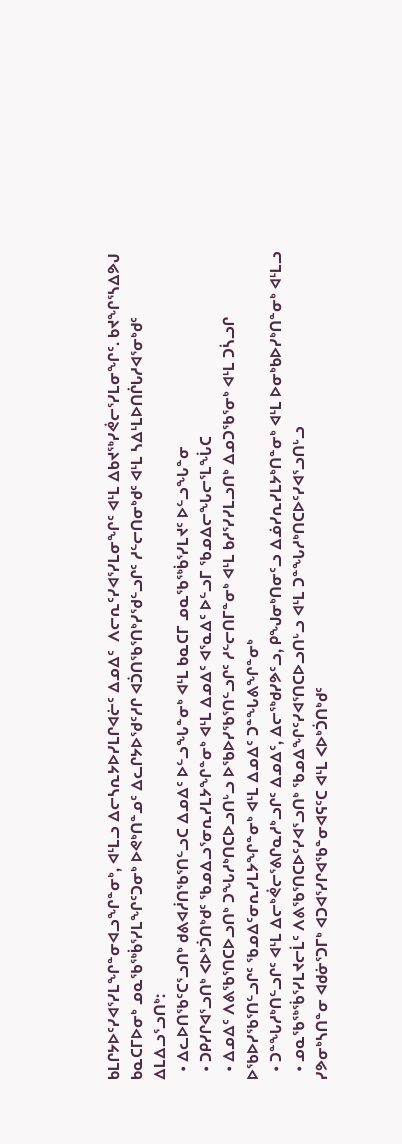ᑲᒪᒋᔭᐅᑦᓯᐊᕐᓯᒪᖏᓐᓂᐊᓗᖏᓐᓂᒃ, ᐊᒻᒪᓗ ᐃᓕᓴᕆᔭᐅᓯᒪᒋᐊᓖᑦ ᐃᓄᐃᑦ  ᐱᓕᕆᑦᓯᐊᕐᓯᒪᓂᖏᑦ ᐊᒻᒪ ᐃᑲᔪᖅᓯᕚᓕᕐᓯᒪᓂᖏᑦ. ᑲᔪᖏᕐᓴᐃᕗᒍ ᑲᓇᑕᒥᐅᓂᒃ ᓄᓇᖃᖅᑳᕐᓯᒪᖏᑦᑐᓂᒃ ᐅᕙᒃᑎᓐᓄᑦ ᐃᓚᒋᔭᐅᖁᑦᓱᒋ ᐊᑑᑎᖃᕐᑎᒃᓯᖁᓪᓗᒋᑦ ᓱᓪᓕᑎᓂᒃᑯᑦ ᐊᒻᒪ ᓴᐃᒻᒪᐅᑎᒌᒐᓱᐊᕐᓂᒃᑯᑦ ᐃᒪᐃᓗᕐᓗᑎᒃ:
  • ᐃᓚᐅᑎᖃᑦᑕᕐᓗᑎᒃ ᑯᕕᐊᓲᑎᖃᕐᑎᓪᓗᑕ ᐃᓄᐃᑦ ᐅᓪᓗᖓᓐᓂᒃ ᐊᒻᒪ ᑲᓇᑕᒥ ᓄᓇᖃᖅᑳᕐᓯᒪᔪᑦ ᐅᓪᓗᖓᓐᓂ
  • ᑐᑭᓯᒋᐊᕐᓗᑎᒃ ᐸᐅᒃᑑᑎᒃᑯᑦ ᖃᓄᐃᓗᕐᓂᕆᓯᒪᔭᖏᓐᓂᒃ ᐊᒻᒪ ᐃᓄᐃᑦ ᐊᕐᓇᐃᑦ ᐅᓪᓗᒥ ᖃᓄᐃᓕᖓᓕᕐᒪᖔᑕ
  • ᐃᓄᐃᑦ ᐱᕕᖃᕐᑎᑕᐅᓗᑎᒃ ᑐᖓᓱᒃᑎᑕᐅᓗᑎᒡᓗ ᐅᖃᐅᓯᖃᕐᑎᓪᓗᒋᑦ ᓱᓪᓕᑎᒥᓐᓂᒃ ᐊᒻᒪ ᑲᓱᕐᓯᓯᒪᓗᑎᒃ ᐃᓄᑐᖃᕐᓂᒃ ᐊᒻᒪ ᑐᓵᓗᒋ ᐅᖃᐅᓯᖃᕐᑎᓪᓗᒋᑦ ᖃᓄᐃᑦᓂᕆᓯᒪᔭᖏᓐᓂᒃ ᐊᒻᒪ ᐃᓄᐃᑦ ᑐᓐᖓᕕᖏᓐᓂᒃ
  • ᑐᓐᖓᓱᒃᑎᓪᓗᒋᑦ ᐊᒻᒪ ᐃᓕᒃᕚᓕᕐᕕᒋᓇᓱᒃᓗᒋᑦ ᐃᓄᐃᑦ, ᐃᓕᖅᑯᓯᕗᑦᓗ, ᑭᖑᓂᒃᑎᓂᑦᓗ ᐃᓅᓯᕆᓯᒪᔭᒃᑎᓐᓂᒃ ᐊᒻᒪ ᐅᓂᒃᑲᐅᓯᒃᑎᓐᓂᒃ ᐊᒻᒪᓗ
  • ᓄᓇᖃᖅᖄᕐᓯᒪᔪᓕᒫᑦ ᐱᕕᖃᕐᑎᑕᐅᑦᓯᐊᕐᓗᑎᒃ ᖃᓄᐃᖏᑦᓯᐊᕐᑎᑕᐅᓗᑎᒡᓗ ᐊᒻᒪ ᑐᓐᖓᓱᒃᑎᑕᐅᑦᓯᐊᕐᓗᑎᒡᓗ
ᓯᕗᓂᒃᓴᑎᓐᓂ ᐊᑯᓃᕐᑐᒥᒃ ᐊᑐᐊᕐᓯᒋᐊᖃᓐᓂᐊᕋᑦᑕ ᐊᒻᒪ ᐸᐅᒃᑑᑎᒃᑯᑦ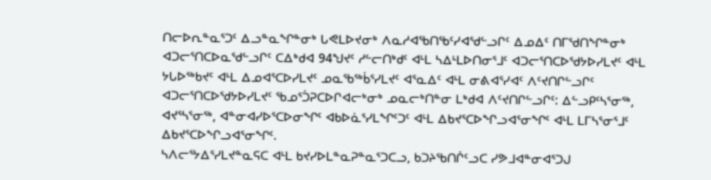ᑎᓕᐅᕆᓐᓇᕐᑐᑦ ᐃᓗᓐᓇᖏᓐᓂᒃ ᒐᕙᒪᐅᔪᓂᒃ ᐱᓇᓱᐊᖃᑎᖃᑦᓯᐊᖁᓪᓗᒋᑦ ᐃᓄᐃᑦ ᑎᒥᖁᑎᖏᓐᓂᒃ ᐊᑐᓕᕐᑎᑕᐅᓇᖁᓪᓗᒋᑦ ᑕᐃᒃᑯᐊ 94ᖑᔪᑦ ᓱᓪᓕᑎᒃᑯᑦ ᐊᒻᒪ ᓴᐃᒻᒪᐅᑎᓂᕐᒧᑦ ᐊᑐᓕᕐᑎᑕᐅᖁᔭᐅᓯᒪᔪᑦ ᐊᒻᒪ ᔭᒐᐅᖅᑲᔪᑦ ᐊᒻᒪ ᐃᓄᐊᕐᑕᐅᓯᒪᔪᑦ ᓄᓇᖃᖅᑳᕐᓯᒪᔪᑦ ᐊᕐᓇᐃᑦ ᐊᒻᒪ ᓂᕕᐊᕐᓯᐊᑦ ᐱᑦᔪᑎᒋᓪᓗᒋᑦ ᐊᑐᓕᕐᑎᑕᐅᖁᔭᐅᓯᒪᔪᑦ ᖃᓄᕐᑑᕈᑕᐅᒋᐊᓕᒃᓂᒃ ᓄᓇᓕᒃᑎᓐᓂ ᒪᒃᑯᐊ ᐱᑦᔪᑎᒋᓪᓗᒋᑦ: ᐃᓪᓗᑭᑦᓴᕐᓂᖅ, ᐊᔪᕐᓴᕐᓂᖅ, ᐊᓐᓂᐊᓯᐅᕐᑕᐅᓂᖏᑦ ᐊᑲᐅᓈᕐᓯᒪᖏᑦᑐᑦ ᐊᒻᒪ ᐃᑲᔪᕐᑕᐅᖏᓗᐊᕐᓂᖏᑦ ᐊᒻᒪ ᒪᒥᓴᕐᓂᕐᒧᑦ ᐃᑲᔪᕐᑕᐅᖏᓗᐊᕐᓂᖏᑦ.
ᓴᐱᓕᕐᔭᐃᕐᓯᒪᔪᓐᓇᕋᑕ ᐊᒻᒪ ᑲᔪᓯᐅᒪᓐᓇᕈᓐᓇᕐᑐᑕᓗ, ᑲᑐᔨᖃᑎᒌᑦᓗᑕ ᓯᕗᒧᐊᓐᓂᐊᕐᑐᒍ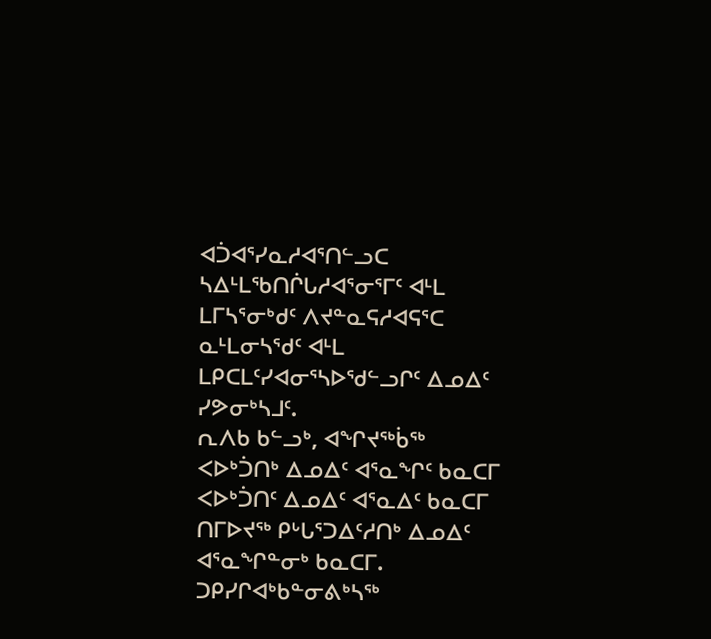ᐊᑑᐊᕐᓯᓇᓱᐊᕐᑎᓪᓗᑕ ᓴᐃᒻᒪᖃᑎᒌᒐᓱᐊᕐᓂᕐᒥᑦ ᐊᒻᒪ ᒪᒥᓴᕐᓂᒃᑯᑦ ᐱᔪᓐᓇᕋᓱᐊᕋᕐᑕ ᓇᒻᒪᓂᓴᕐᑯᑦ ᐊᒻᒪ ᒪᑭᑕᒪᑦᓯᐊᓂᕐᓴᐅᖁᓪᓗᒋᑦ ᐃᓄᐃᑦ ᓯᕗᓂᒃᓴᒧᑦ.
ᕆᐱᑲ ᑲᓪᓗᒃ, ᐊᖏᔪᖅᑳᖅ
ᐸᐅᒃᑑᑎᒃ ᐃᓄᐃᑦ ᐊᕐᓇᖏᑦ ᑲᓇᑕᒥ
ᐸᐅᒃᑑᑎᑦ ᐃᓄᐃᑦ ᐊᕐᓇᐃᑦ ᑲᓇᑕᒥ  ᑎᒥᐅᔪᖅ ᑭᒡᒐᕐᑐᐃᑦᓱᑎᒃ ᐃᓄᐃᑦ ᐊᕐᓇᖏᓐᓂᒃ ᑲᓇᑕᒥ.
ᑐᑭᓯᒋᐊᒃᑲᓐᓂᕕᒃᓴᖅ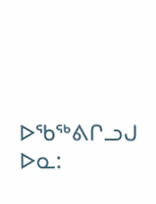ᐅᖃᖅᕕᒋᓗᒍ ᐅᓇ: